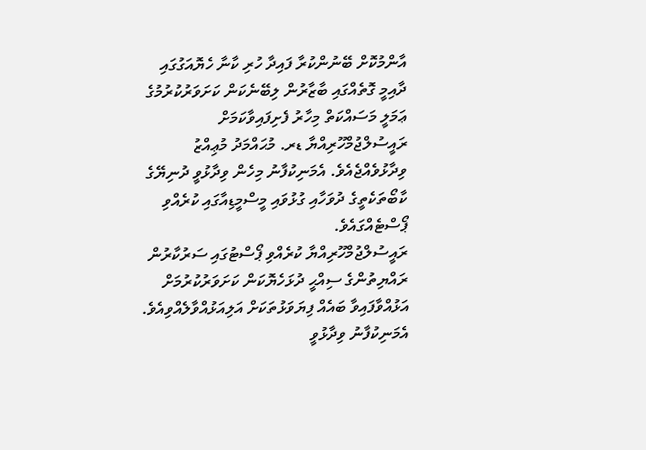އާންމުކޮށް ބޭނުންކުރާ ފައިދާ ހުރި ކާނާ ހެޔޮއަގުގައި ދާއިމީ ގޮތެއްގައި ބާޒާރުން ލިބޭނެކަން ކަށަވަރުކުރުމުގެ ޢަމަލީ މަސައްކަތް މިހާރު ފެށިފައިވާކަމަށް ރައީސުލްޖުމްހޫރިއްޔާ ޑރ. މުޙައްމަދު މުޢިއްޒު ވިދާޅުވެއްޖެއެވެ. އެމަނިކުފާނު މިހެން ވިދާޅުވީ ދުނިޔޭގެ ކާބޯތަކެތީގެ ދުވަހާއި ގުޅުވައި މީސްމީޑިއާގައި ކުރެއްވި ޕޯސްޓެއްގައެވެ.
ރައީސުލްޖުމްހޫރިއްޔާ ކުރެއްވި ޕޯސްޓުގައި ސަރުކާރުން ރައްޔިތުންގެ ސިއްޙީ ދުޅަހެޔޮކަން ކަށަވަރުކުރުމަށް އަޅުއްވާފައިވާ ބައެއް ފިޔަވަޅުތަކަށް އަލިއަޅުއްވާލެއްވިއެވެ. އެމަނިކުފާނު ވިދާޅުވީ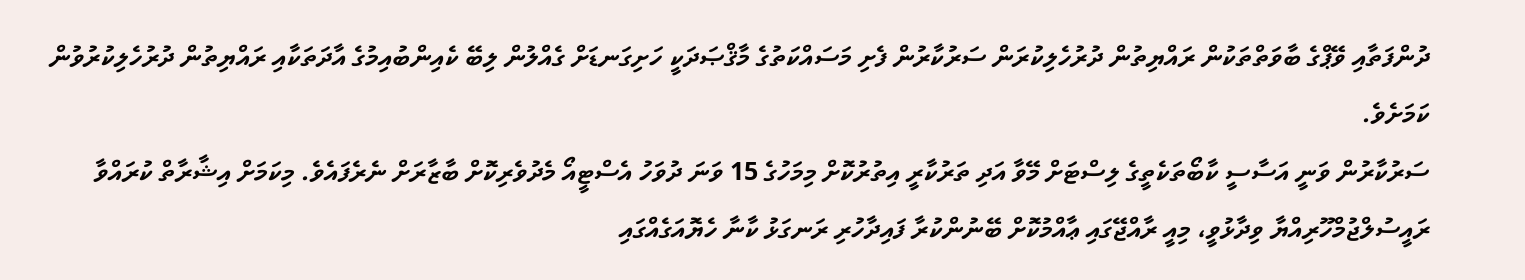ދުންފަތާއި ވޭޕްގެ ބާވަތްތަކުން ރައްޔިތުން ދުރުހެލިކުރަން ސަރުކާރުން ފެށި މަސައްކަތުގެ މާޤްޞަދަކީ ހަށިގަނޑަށް ގެއްލުން ލިބޭ ކެއިންބުއިމުގެ އާދަތަކާއި ރައްޔިތުން ދުރުހެލިކުރުވުން ކަމަށެވެ.
ސަރުކާރުން ވަނީ އަސާސީ ކާބޯތަކެތީގެ ލިސްޓަށް މޭވާ އަދި ތަރުކާރީ އިތުރުކޮށް މިމަހުގެ 15 ވަނަ ދުވަހު އެސްޓީއޯ މެދުވެރިކޮށް ބާޒާރަށް ނެރެފައެވެ. މިކަމަށް އިޝާރާތް ކުރައްވާ ރައީސުލްޖުމްހޫރިއްޔާ ވިދާޅުވީ، މިއީ ރާއްޖޭގައި ޢާއްމުކޮށް ބޭނުންކުރާ ފައިދާހުރި ރަނގަޅު ކާނާ ހެޔޮއަގެއްގައި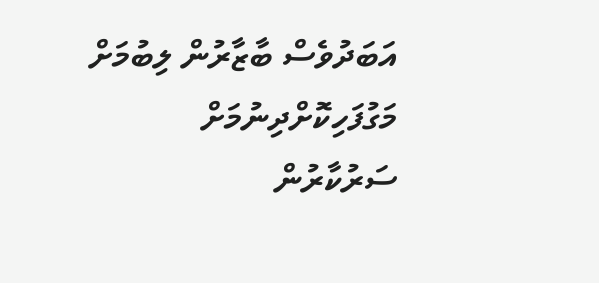އަބަދުވެސް ބާޒާރުން ލިބުމަށް މަގުފަހިކޮށްދިނުމަށް ސަރުކާރުން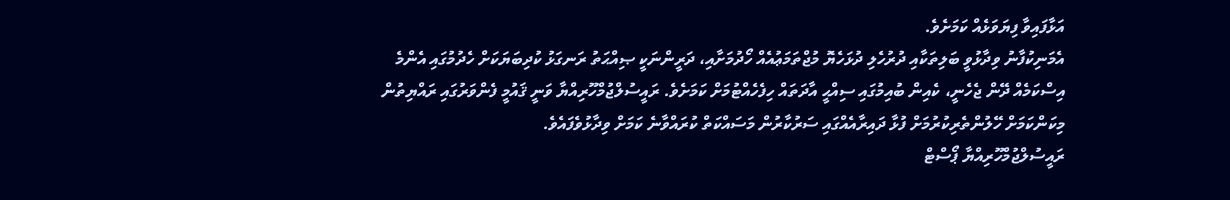އަޅާފައިވާ ފިޔަވަޅެއް ކަމަށެވެ.
އެމަނިކުފާނު ވިދާޅުވީ ބަލިތަކާއި ދުރުހެލި ދުޅަހެޔޮ މުޖްތަމަޢުއެއް ހޯދުމަށާއި، ދަރީންނަކީ ޞިއްޙަތު ރަނގަޅު ކުދިބަޔަކަށް ހެދުމުގައި އެންމެ އިސްކަމެއް ދޭން ޖެހެނީ، ކެއިން ބުއިމުގައި ސިއްޙީ އާދަތައް ހިފެހެއްޓުމަށް ކަމަށެވެ. ރައީސުލްޖުމްހޫރިއްޔާ ވަނީ ޤައުމީ ފެންވަރުގައި ރައްޔިތުން މިކަންކަމަށް ހޭލުންތެރިކުރުމަށް ފުޅާ ދައިރާއެއްގައި ސަރުކާރުން މަސައްކަތް ކުރައްވާނެ ކަމަށް ވިދާޅުވެފައެވެ.
ރައީސުލްޖުމްހޫރިއްޔާ ޕޯސްޓް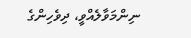ނިންމަވާލެއްވީ، ދިވެހިންގެ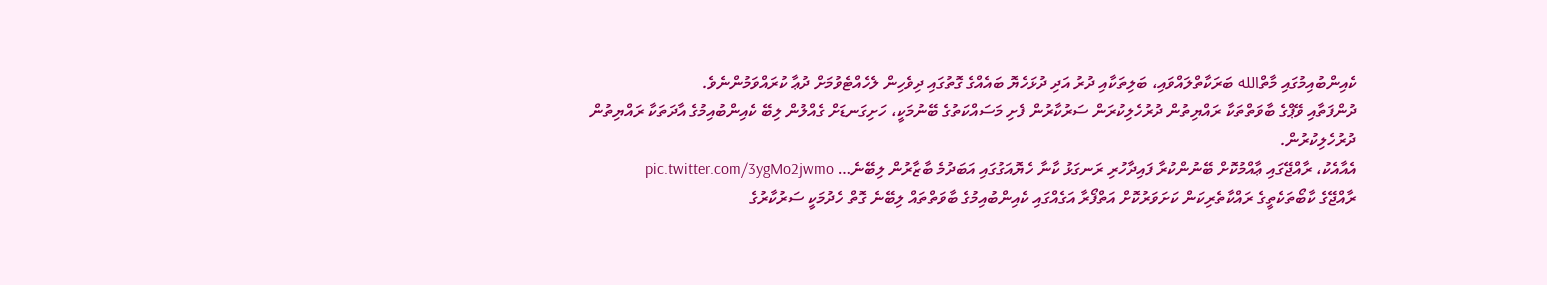ކެއިންބުއިމުގައި މާތްالله ބަރަކާތްލައްވައި، ބަލިތަކާއި ދުރު އަދި ދުޅަހެޔޮ ބައެއްގެ ގޮތުގައި ދިވެހިން ލެހެއްޓެވުމަށް ދުޢާ ކުރައްވަމުންނެވެ.
ދުންފަތާއި ވޭޕްގެ ބާވަތްތަކާ ރައްޔިތުން ދުރުހެލިކުރަން ސަރުކާރުން ފެށި މަސައްކަތުގެ ބޭނުމަކީ، ހަށިގަނޑަށް ގެއްލުން ލިބޭ ކެއިންބުއިމުގެ އާދަތަކާ ރައްޔިތުން ދުރުހެލިކުރުން.
އެއާއެކު، ރާއްޖޭގައި ޢާއްމުކޮށް ބޭނުންކުރާ ފައިދާހުރި ރަނގަޅު ކާނާ ހެޔޮއަގުގައި އަބަދުމެ ބާޒާރުން ލިބޭނެ… pic.twitter.com/3ygMo2jwmo
ރާއްޖޭގެ ކާބޯތަކެތީގެ ރައްކާތެރިކަން ކަށަވަރުކޮށް އަތްފޯރާ އަގެއްގައި ކެއިންބުއިމުގެ ބާވަތްތައް ލިބޭނެ ގޮތް ހެދުމަކީ ސަރުކާރުގެ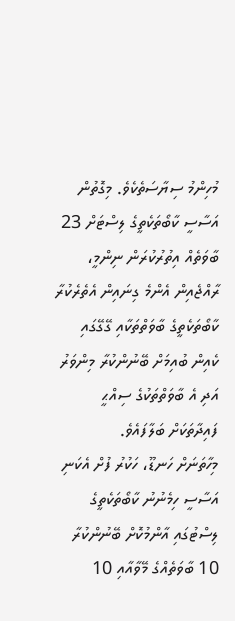މުހިންމު ސިޔާސަތެކެވެ. މިގޮތުން އަސާސީ ކާބޯތަކެތީގެ ލިސްޓަށް 23 ބާވަތެއް އިތުރުކުރަން ނިންމީ، ރާއްޖެއިން އެންމެ ގިނައިން އެތެރެކުރާ ކާބޯތަކެތީގެ ބާވަތްތަކާއި ގޭގޭގައި ކެއިން ބުއިމަށް ބޭނުންކުރާ މިންވަރު އަދި އެ ބާވަތްތަކުގެ ސިއްޙީ ފައިދާތަކަށް ބަލާފައެވެ.
މިހާތަނަށް ހަނޑޫ، ހަކުރު ފުށް އެކަނި އަސާސީ ހިމެނުނު ކާބޯތަކެތީގެ ލިސްޓުގައި އާންމުކޮށް ބޭނުންކުރާ 10 ބާވަތެއްގެ މޭވާއާއި 10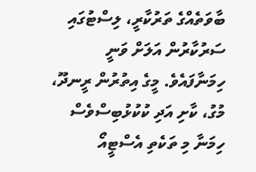ބާވަތެއްގެ ތަރުކާރީ، ލިސްޓުގައި ސަރުކާރުން އަލަށް ވަނީ ހިމަނާފައެވެ. މީގެ އިތުރުން ރީނދޫ، މުގު، ކާށި އަދި ކުކުޅުބިސްވެސް ހިމަނާ މި ތަކެތި އެސްޓީއޯ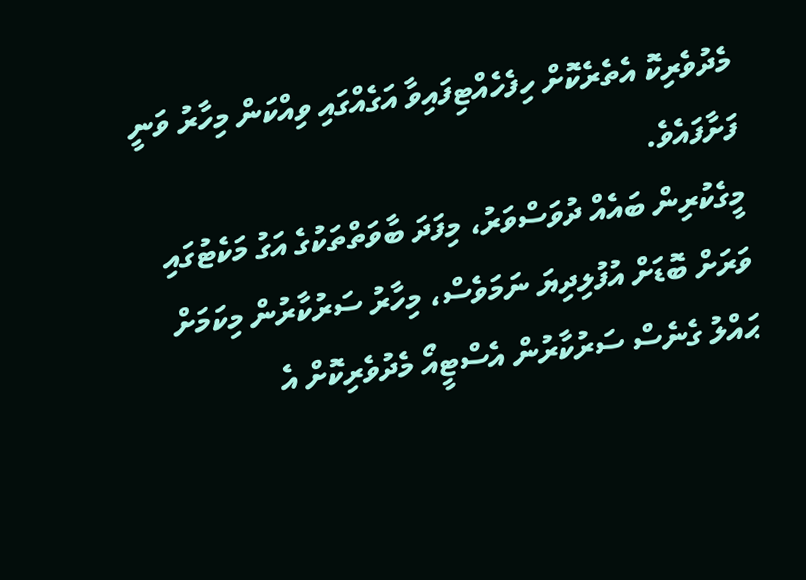މެދުވެރިކޮ އެތެރެކޮށް ހިފެހެއްޓިފައިވާ އަގެއްގައި ވިއްކަން މިހާރު ވަނީ ފަށާފައެވެ.
މީގެކުރިން ބައެއް ދުވަސްވަރު، މިފަދަ ބާވަތްތަކުގެ އަގު މަކެޓުގައި ވަރަށް ބޮޑަށް އުފުލިދިޔަ ނަމަވެސް، މިހާރު ސަރުކާރުން މިކަމަށް ޙައްލު ގެނެސް ސަރުކާރުން އެސްޓީއޯ މެދުވެރިކޮށް އެ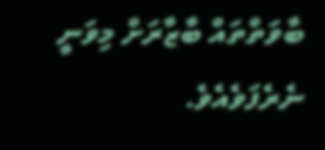ބާވަތްތައް ބާޒާރަށް މިވަނީ ނެރެފަވެއެވެ.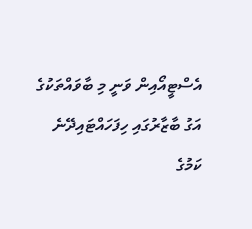އެސްޓީއޯއިން ވަނީ މި ބާވައްތަކުގެ އަގު ބާޒާރުގައި ހިފަހައްޓައިދޭނެ ކަމުގެ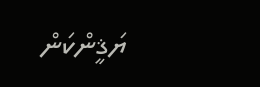ޔަޤީންކަން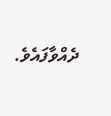ދެއްވާފައެވެ.